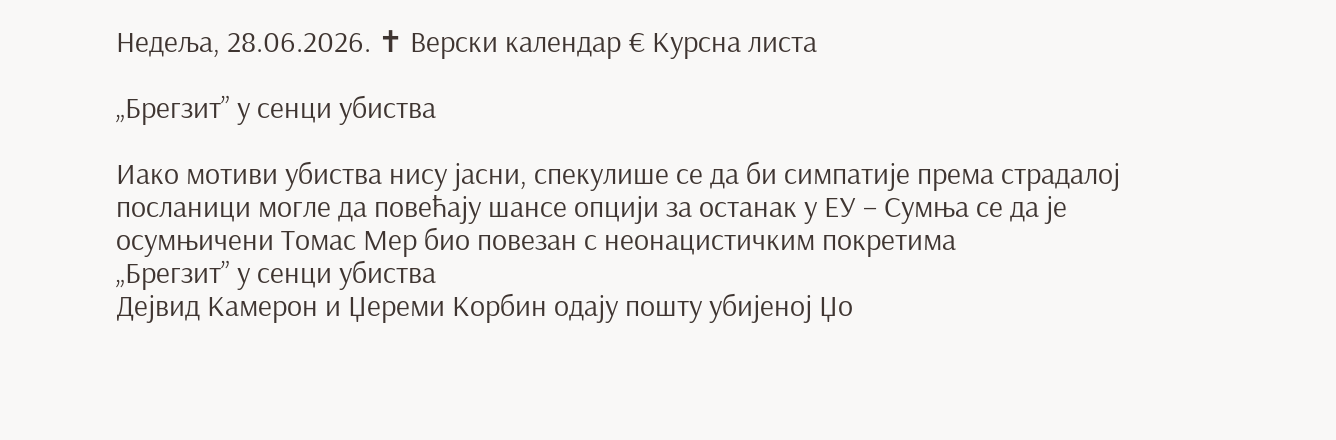Недеља, 28.06.2026. ✝ Верски календар € Курсна листа

„Брегзит” у сенци убиства

Иако мотиви убиства нису јасни, спекулише се да би симпатије према страдалој посланици могле да повећају шансе опцији за останак у ЕУ – Сумња се да је осумњичени Томас Мер био повезан с неонацистичким покретима
„Брегзит” у сенци убиства
Дејвид Камерон и Џереми Корбин одају пошту убијеној Џо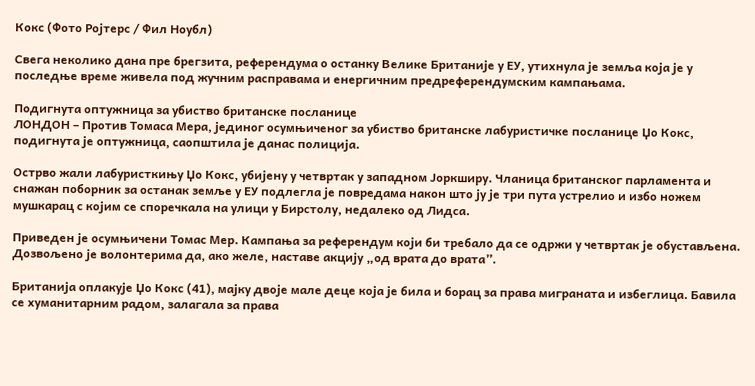Кокс (Фото Ројтерс / Фил Ноубл)

Свега неколико дана пре брегзита, референдума о останку Велике Британије у ЕУ, утихнула је земља која је у последње време живела под жучним расправама и енергичним предреферендумским кампањама.

Подигнута оптужница за убиство британске посланице
ЛОНДОН – Против Томаса Мера, јединог осумњиченог за убиство британске лабуристичке посланице Џо Кокс, подигнута је оптужница, саопштила је данас полиција.

Острво жали лабуристкињу Џо Кокс, убијену у четвртак у западном Јоркширу. Чланица британског парламента и снажан поборник за останак земље у ЕУ подлегла је повредама након што ју је три пута устрелио и избо ножем мушкарац с којим се споречкала на улици у Бирстолу, недалеко од Лидса.

Приведен је осумњичени Томас Мер. Кампања за референдум који би требало да се одржи у четвртак је обустављена. Дозвољено је волонтерима да, ако желе, наставе акцију „од врата до врата”.

Британија оплакује Џо Кокс (41), мајку двоје мале деце која је била и борац за права миграната и избеглица. Бавила се хуманитарним радом, залагала за права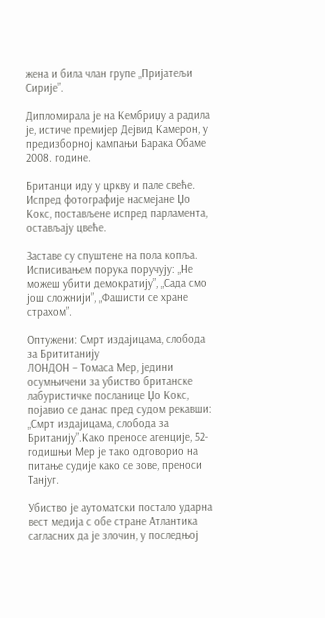жена и била члан групе „Пријатељи Сирије”.

Дипломирала је на Кембриџу а радила је, истиче премијер Дејвид Камерон, у предизборној кампањи Барака Обаме 2008. године.

Британци иду у цркву и пале свеће. Испред фотографије насмејане Џо Кокс, постављене испред парламента, остављају цвеће.

Заставе су спуштене на пола копља. Исписивањем порука поручују: „Не можеш убити демократију”, „Сада смо још сложнији”, „Фашисти се хране страхом”.

Оптужени: Смрт издајицама, слобода за Брититанију
ЛОНДОН – Томаса Мер, једини осумњичени за убиство британске лабуристичке посланице Џо Кокс, појавио се данас пред судом рекавши: „Смрт издајицама, слобода за Британију”.Како преносе агенције, 52-годишњи Мер је тако одговорио на питање судије како се зове, преноси Танјуг.

Убиство је аутоматски постало ударна вест медија с обе стране Атлантика сагласних да је злочин, у последњој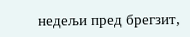недељи пред брегзит,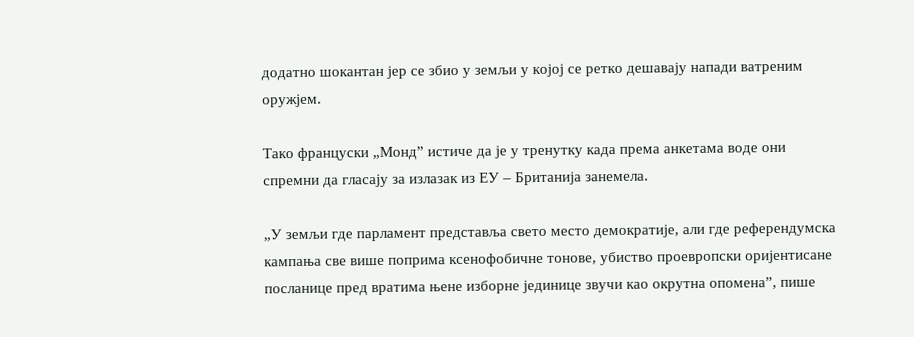додатно шокантан јер се збио у земљи у којој се ретко дешавају напади ватреним оружјем.

Тако француски „Монд” истиче да је у тренутку када према анкетама воде они спремни да гласају за излазак из ЕУ – Британија занемела.

„У земљи где парламент представља свето место демократије, али где референдумска кампања све више поприма ксенофобичне тонове, убиство проевропски оријентисане посланице пред вратима њене изборне јединице звучи као окрутна опомена”, пише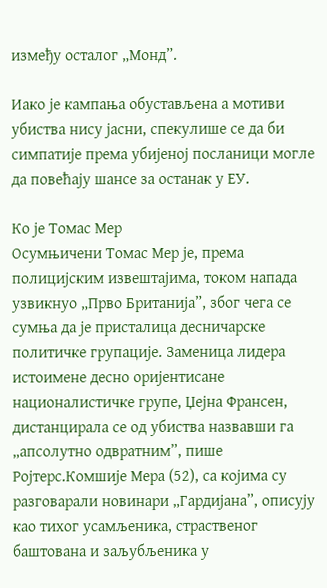између осталог „Монд”.

Иако је кампања обустављена а мотиви убиства нису јасни, спекулише се да би симпатије према убијеној посланици могле да повећају шансе за останак у ЕУ.

Ко је Томас Мер
Осумњичени Томас Мер је, према полицијским извештајима, током напада узвикнуо „Прво Британија”, због чега се сумња да је присталица десничарске политичке групације. Заменица лидера истоимене десно оријентисане националистичке групе, Џејна Франсен, дистанцирала се од убиства назвавши га „апсолутно одвратним”, пише Ројтерс.Комшије Мера (52), са којима су разговарали новинари „Гардијана”, описују као тихог усамљеника, страственог баштована и заљубљеника у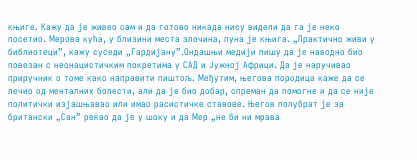књиге. Кажу да је живео сам и да готово никада нису видели да га је неко посетио. Мерова кућа, у близини места злочина, пуна је књига. „Практично живи у библиотеци”, кажу суседи „Гардијану”.Ондашњи медији пишу да је наводно био повезан с неонацистичким покретима у САД и Јужној Африци. Да је наручивао приручник о томе како направити пиштољ. Међутим, његова породица каже да се лечио од менталних болести, али да је био добар, спреман да помогне и да се није политички изјашњавао или имао расистичке ставове. Његов полубрат је за британски „Сан” рекао да је у шоку и да Мер „не би ни мрава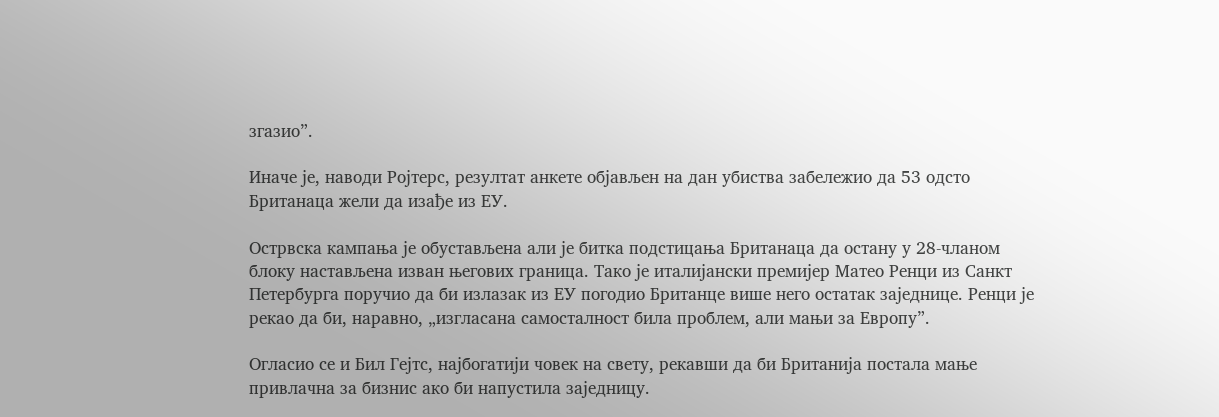згазио”.

Иначе је, наводи Ројтерс, резултат анкете објављен на дан убиства забележио да 53 одсто Британаца жели да изађе из ЕУ.

Острвска кампања је обустављена али је битка подстицања Британаца да остану у 28-чланом блоку настављена изван његових граница. Тако је италијански премијер Матео Ренци из Санкт Петербурга поручио да би излазак из ЕУ погодио Британце више него остатак заједнице. Ренци је рекао да би, наравно, „изгласана самосталност била проблем, али мањи за Европу”.

Огласио се и Бил Гејтс, најбогатији човек на свету, рекавши да би Британија постала мање привлачна за бизнис ако би напустила заједницу.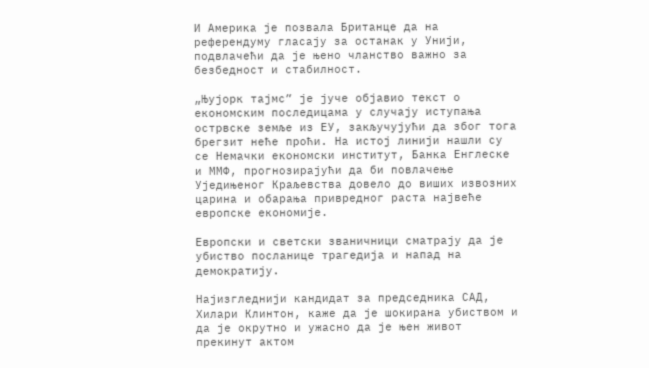И Америка је позвала Британце да на референдуму гласају за останак у Унији, подвлачећи да је њено чланство важно за безбедност и стабилност.

„Њујорк тајмс” је јуче објавио текст о економским последицама у случају иступања острвске земље из ЕУ, закључујући да због тога брегзит неће проћи. На истој линији нашли су се Немачки економски институт, Банка Енглеске и ММФ, прогнозирајући да би повлачење Уједињеног Краљевства довело до виших извозних царина и обарања привредног раста највеће европске економије.

Европски и светски званичници сматрају да је убиство посланице трагедија и напад на демократију.

Најизгледнији кандидат за председника САД, Хилари Клинтон, каже да је шокирана убиством и да је окрутно и ужасно да је њен живот прекинут актом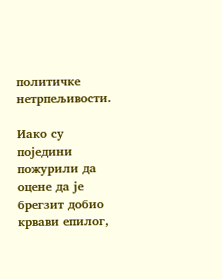политичке нетрпељивости.

Иако су поједини пожурили да оцене да је брегзит добио крвави епилог,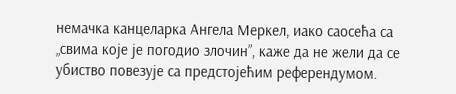немачка канцеларка Ангела Меркел, иако саосећа са „свима које је погодио злочин”, каже да не жели да се убиство повезује са предстојећим референдумом.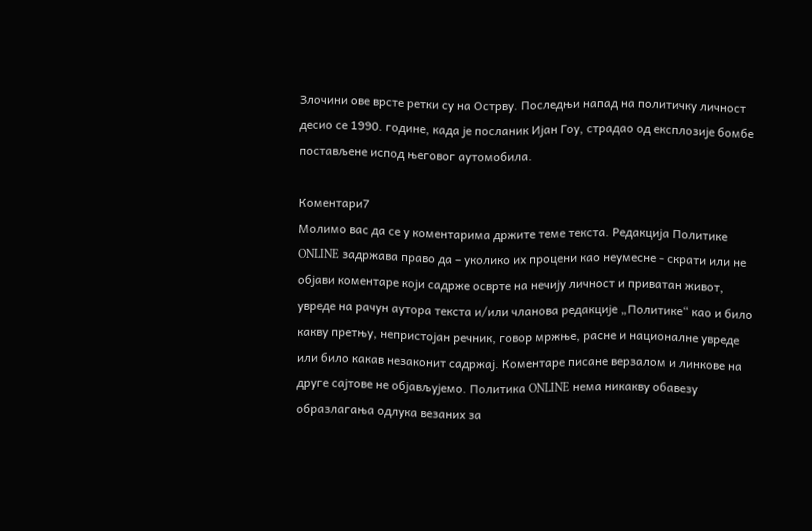Злочини ове врсте ретки су на Острву. Последњи напад на политичку личност десио се 1990. године, када је посланик Ијан Гоу, страдао од експлозије бомбе постављене испод његовог аутомобила.

Коментари7
Молимо вас да се у коментарима држите теме текста. Редакција Политике ONLINE задржава право да – уколико их процени као неумесне - скрати или не објави коментаре који садрже осврте на нечију личност и приватан живот, увреде на рачун аутора текста и/или чланова редакције „Политике“ као и било какву претњу, непристојан речник, говор мржње, расне и националне увреде или било какав незаконит садржај. Коментаре писане верзалом и линкове на друге сајтове не објављујемо. Политика ONLINE нема никакву обавезу образлагања одлука везаних за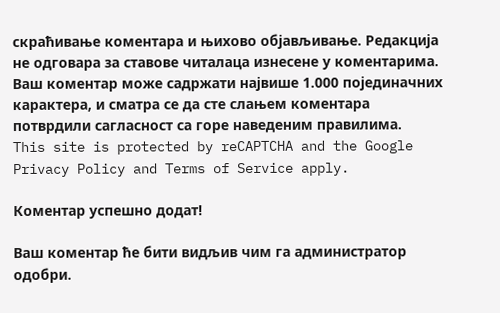скраћивање коментара и њихово објављивање. Редакција не одговара за ставове читалаца изнесене у коментарима. Ваш коментар може садржати највише 1.000 појединачних карактера, и сматра се да сте слањем коментара потврдили сагласност са горе наведеним правилима.
This site is protected by reCAPTCHA and the Google Privacy Policy and Terms of Service apply.

Комeнтар успeшно додат!

Ваш комeнтар ћe бити видљив чим га администратор одобри.